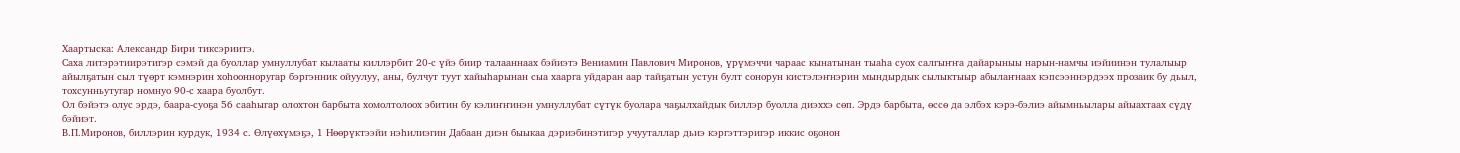Хаартыска: Александр Бири тиксэриитэ.
Саха литэрэтиирэтигэр сэмэй да буоллар умнуллубат кылааты киллэрбит 20-с үйэ биир талааннаах бэйиэтэ Вениамин Павлович Миронов, үрүмэччи чараас кынатынан тыаһа суох салгыҥҥа дайарыныы нарын-намчы иэйиинэн тулалыыр айылҕатын сыл түөрт кэмнэрин хоһоонноругар бэргэнник ойуулуу, аны, булчут туут хайыһарынан сыа хаарга уйдаран аар тайҕатын устун булт сонорун кистэлэҥнэрин мындырдык сылыктыыр абылаҥнаах кэпсээннэрдээх прозаик бу дьыл, тохсунньутугар номнуо 90-с хаара буолбут.
Ол бэйэтэ олус эрдэ, баара-суоҕа 56 сааһыгар олохтон барбыта хомолтолоох эбитин бу кэлиҥҥинэн умнуллубат сүтүк буолара чаҕылхайдык биллэр буолла диэххэ сөп. Эрдэ барбыта, өссө да элбэх кэрэ-бэлиэ айымньылары айыахтаах сүдү бэйиэт.
В.П.Миронов, биллэрин курдук, 1934 с. Өлүөхүмэҕэ, 1 Нөөрүктээйи нэһилиэгин Дабаан диэн быыкаа дэриэбинэтигэр учууталлар дьиэ кэргэттэригэр иккис оҕонон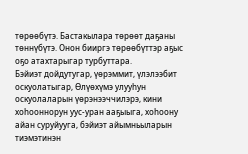төрөөбүтэ. Бастакылара төрөөт даҕаны төннүбүтэ. Онон бииргэ төрөөбүттэр аҕыс оҕо атахтарыгар турбуттара.
Бэйиэт дойдутугар, үөрэммит, үлэлээбит оскуолатыгар, Өлүөхүмэ улууһун оскуолаларын үөрэнээччилэрэ, кини хоһооннорун уус-уран ааҕыыга, хоһоону айан суруйууга, бэйиэт айымньыларын тиэмэтинэн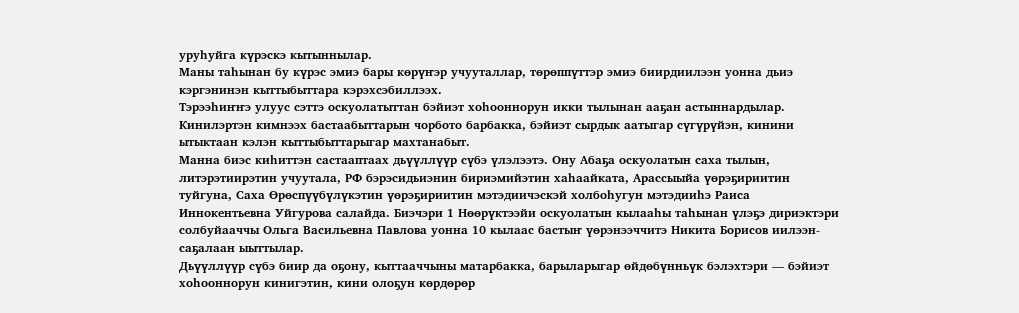уруһуйга күрэскэ кытыннылар.
Маны таһынан бу күрэс эмиэ бары көрүҥэр учууталлар, төрөппүттэр эмиэ биирдиилээн уонна дьиэ кэргэнинэн кыттыбыттара кэрэхсэбиллээх.
Тэрээһиҥҥэ улуус сэттэ оскуолатыттан бэйиэт хоһооннорун икки тылынан ааҕан астыннардылар. Кинилэртэн кимнээх бастаабыттарын чорбото барбакка, бэйиэт сырдык аатыгар сүгүрүйэн, кинини ытыктаан кэлэн кыттыбыттарыгар махтанабыт.
Манна биэс киһиттэн састааптаах дьүүллүүр сүбэ үлэлээтэ. Ону Абаҕа оскуолатын саха тылын, литэрэтиирэтин учуутала, РФ бэрэсидьиэнин бириэмийэтин хаһаайката, Арассыыйа үөрэҕириитин туйгуна, Саха Өрөспүүбүлүкэтин үөрэҕириитин мэтэдиичэскэй холбоһугун мэтэдииһэ Раиса Иннокентьевна Уйгурова салайда. Биэчэри 1 Нөөрүктээйи оскуолатын кылааһы таһынан үлэҕэ дириэктэри солбуйааччы Ольга Васильевна Павлова уонна 10 кылаас бастыҥ үөрэнээччитэ Никита Борисов иилээн-саҕалаан ыыттылар.
Дьүүллүүр сүбэ биир да оҕону, кыттааччыны матарбакка, барыларыгар өйдөбүнньүк бэлэхтэри — бэйиэт хоһооннорун кинигэтин, кини олоҕун көрдөрөр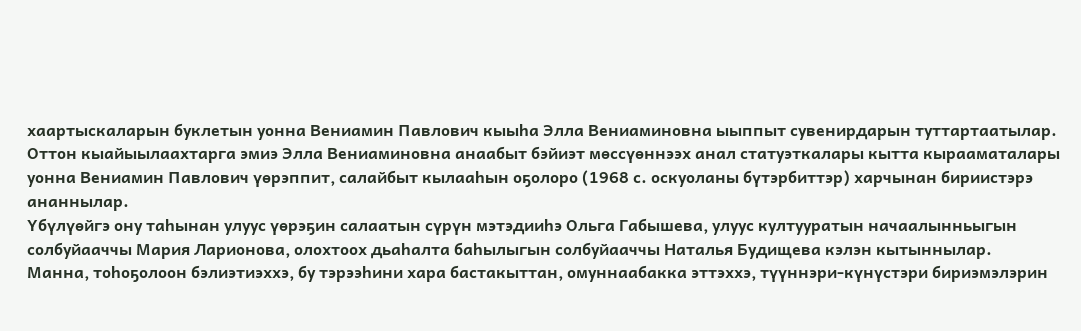хаартыскаларын буклетын уонна Вениамин Павлович кыыһа Элла Вениаминовна ыыппыт сувенирдарын туттартаатылар.
Оттон кыайыылаахтарга эмиэ Элла Вениаминовна анаабыт бэйиэт мөссүөннээх анал статуэткалары кытта кырааматалары уонна Вениамин Павлович үөрэппит, салайбыт кылааһын оҕолоро (1968 с. оскуоланы бүтэрбиттэр) харчынан бириистэрэ ананнылар.
Үбүлүөйгэ ону таһынан улуус үөрэҕин салаатын сүрүн мэтэдииһэ Ольга Габышева, улуус култууратын начаалынньыгын солбуйааччы Мария Ларионова, олохтоох дьаһалта баһылыгын солбуйааччы Наталья Будищева кэлэн кытыннылар.
Манна, тоһоҕолоон бэлиэтиэххэ, бу тэрээһини хара бастакыттан, омуннаабакка эттэххэ, түүннэри-күнүстэри бириэмэлэрин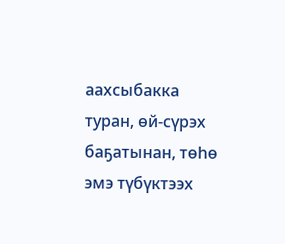аахсыбакка туран, өй-сүрэх баҕатынан, төһө эмэ түбүктээх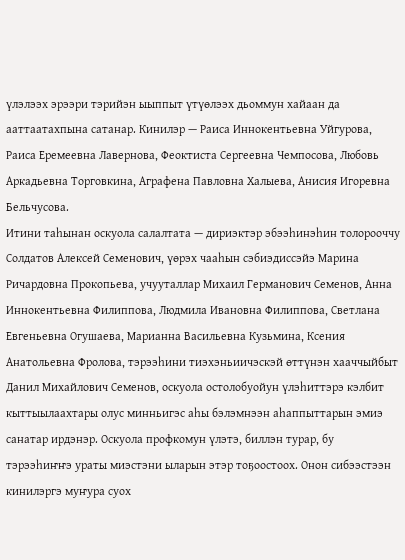үлэлээх эрээри тэрийэн ыыппыт үтүөлээх дьоммун хайаан да ааттаатахпына сатанар. Кинилэр — Раиса Иннокентьевна Уйгурова, Раиса Еремеевна Лавернова, Феоктиста Сергеевна Чемпосова, Любовь Аркадьевна Торговкина, Аграфена Павловна Халыева, Анисия Игоревна Бельчусова.
Итини таһынан оскуола салалтата — дириэктэр эбээһинэһин толорооччу Солдатов Алексей Семенович, үөрэх чааһын сэбиэдиссэйэ Марина Ричардовна Прокопьева, учууталлар Михаил Германович Семенов, Анна Иннокентьевна Филиппова, Людмила Ивановна Филиппова, Светлана Евгеньевна Огушаева, Марианна Васильевна Кузьмина, Ксения Анатольевна Фролова, тэрээһини тиэхэньиичэскэй өттүнэн хааччыйбыт Данил Михайлович Семенов, оскуола остолобуойун үлэһиттэрэ кэлбит кыттыылаахтары олус минньигэс аһы бэлэмнээн аһаппыттарын эмиэ санатар ирдэнэр. Оскуола профкомун үлэтэ, биллэн турар, бу тэрээһиҥҥэ ураты миэстэни ыларын этэр тоҕоостоох. Онон сибээстээн кинилэргэ муҥура суох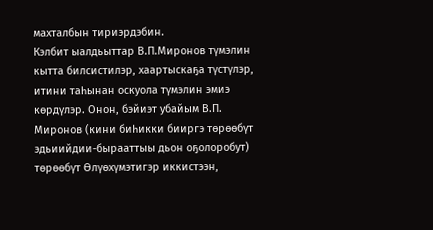махталбын тириэрдэбин.
Кэлбит ыалдьыттар В.П.Миронов түмэлин кытта билсистилэр, хаартыскаҕа түстүлэр, итини таһынан оскуола түмэлин эмиэ көрдүлэр. Онон, бэйиэт убайым В.П. Миронов (кини биһикки бииргэ төрөөбүт эдьиийдии-бырааттыы дьон оҕолоробут) төрөөбүт Өлүөхүмэтигэр иккистээн,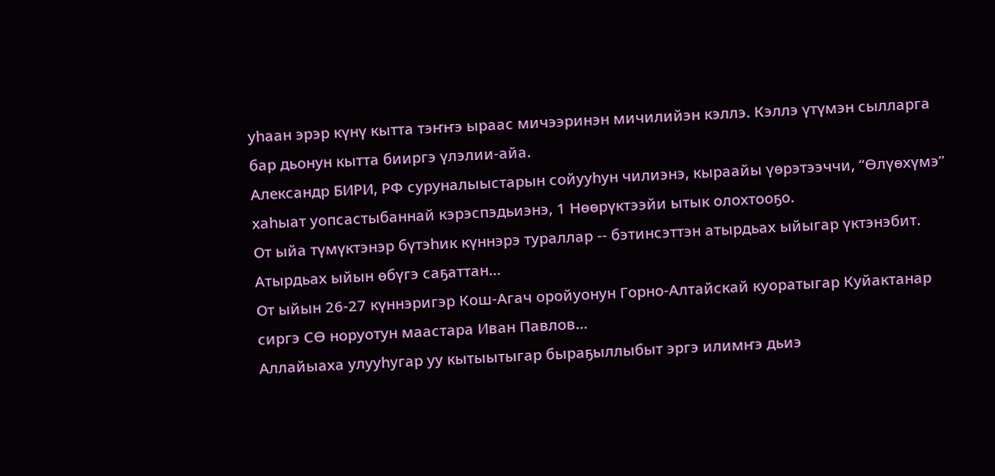уһаан эрэр күнү кытта тэҥҥэ ыраас мичээринэн мичилийэн кэллэ. Кэллэ үтүмэн сылларга бар дьонун кытта бииргэ үлэлии-айа.
Александр БИРИ, РФ суруналыыстарын сойууһун чилиэнэ, кыраайы үөрэтээччи, “Өлүөхүмэ” хаһыат уопсастыбаннай кэрэспэдьиэнэ, 1 Нөөрүктээйи ытык олохтооҕо.
От ыйа түмүктэнэр бүтэһик күннэрэ тураллар -- бэтинсэттэн атырдьах ыйыгар үктэнэбит. Атырдьах ыйын өбүгэ саҕаттан…
От ыйын 26-27 күннэригэр Кош-Агач оройуонун Горно-Алтайскай куоратыгар Куйактанар сиргэ СӨ норуотун маастара Иван Павлов…
Аллайыаха улууһугар уу кытыытыгар быраҕыллыбыт эргэ илимҥэ дьиэ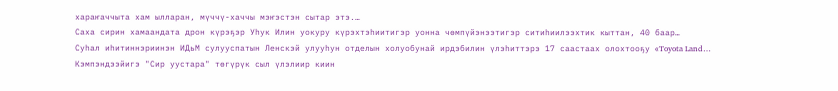хараҥаччыта хам ылларан, мүччү-хаччы мэҥэстэн сытар этэ.…
Саха сирин хамаандата дрон күрэҕэр Уһук Илин уокуру күрэхтэһиитигэр уонна чөмпүйэнээтигэр ситиһиилээхтик кыттан, 40 баар…
Суһал иһитиннэриинэн ИДьМ сулууспатын Ленскэй улууһун отделын холуобунай ирдэбилин үлэһиттэрэ 17 саастаах олохтооҕу «Toyota Land…
Кэмпэндээйигэ "Сир уустара" төгүрүк сыл үлэлиир киин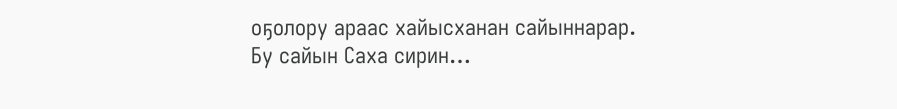оҕолору араас хайысханан сайыннарар. Бу сайын Саха сирин…